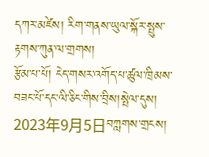དཀར་མཛེས། རིག་གནས་ཡུལ་སྐོར་སྤུས་རྟགས་ཀུན་ལ་གྲགས།
རྩོམ་པ་པོ། ངེད་གསར་འགོད་པ་ཚུལ་ཁྲིམས་བཟང་པོ་དང་ལི་ཅིང་གིས་བྲིས།སྤེལ་དུས། 2023年9月5日བཀླགས་གྲངས།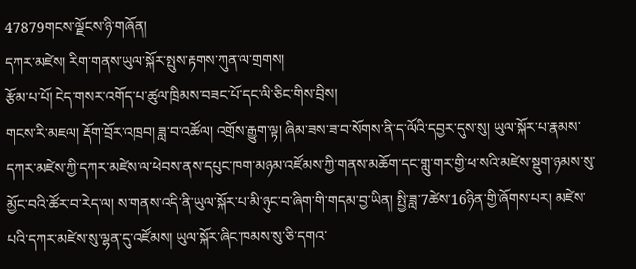47879གངས་ལྗོངས་ཉི་གཞོན།
དཀར་མཛེས། རིག་གནས་ཡུལ་སྐོར་སྤུས་རྟགས་ཀུན་ལ་གྲགས།
རྩོམ་པ་པོ། ངེད་གསར་འགོད་པ་ཚུལ་ཁྲིམས་བཟང་པོ་དང་ལི་ཅིང་གིས་བྲིས།
གངས་རི་མཇལ། རྡོག་བྲོར་འཁྲབ། ཟླ་བ་འཚོལ། འགྲོས་རྒྱུག་ལྟ། ཞིམ་ཟས་ཟ་བ་སོགས་ནི་ད་ལོའི་དབྱར་དུས་སུ། ཡུལ་སྐོར་པ་རྣམས་དཀར་མཛེས་ཀྱི་དཀར་མཛེས་ལ་ཕེབས་ནས་དཔུང་ཁག་མཉམ་འཛོམས་ཀྱི་གནས་མཆོག་དང་གླུ་གར་གྱི་ཕ་སའི་མཛེས་སྡུག་ཉམས་སུ་མྱོང་བའི་ཚོར་བ་རེད་ལ། ས་གནས་འདི་ནི་ཡུལ་སྐོར་པ་མི་ཉུང་བ་ཞིག་གི་གདམ་བྱ་ཡིན། སྤྱི་ཟླ་7ཚེས་16ཉིན་གྱི་ཞོགས་པར། མཛེས་པའི་དཀར་མཛེས་སུ་ལྷན་དུ་འཛོམས། ཡུལ་སྐོར་ཞིང་ཁམས་སུ་ཅི་དགའ་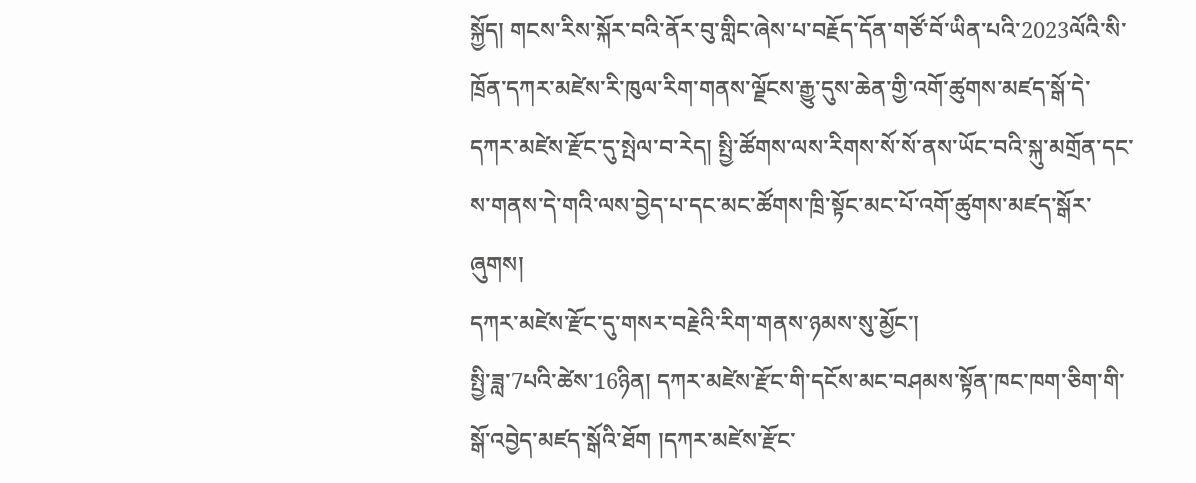སྐྱོད། གངས་རིས་སྐོར་བའི་ནོར་བུ་གླིང་ཞེས་པ་བརྗོད་དོན་གཙོ་བོ་ཡིན་པའི་2023ལོའི་སི་ཁྲོན་དཀར་མཛེས་རི་ཁུལ་རིག་གནས་ལྗོངས་རྒྱུ་དུས་ཆེན་གྱི་འགོ་ཚུགས་མཛད་སྒོ་དེ་དཀར་མཛེས་རྫོང་དུ་སྤེལ་བ་རེད། སྤྱི་ཚོགས་ལས་རིགས་སོ་སོ་ནས་ཡོང་བའི་སྐུ་མགྲོན་དང་ས་གནས་དེ་གའི་ལས་བྱེད་པ་དང་མང་ཚོགས་ཁྲི་སྟོང་མང་པོ་འགོ་ཚུགས་མཛད་སྒོར་ཞུགས།
དཀར་མཛེས་རྫོང་དུ་གསར་བརྗེའི་རིག་གནས་ཉམས་སུ་མྱོང་།
སྤྱི་ཟླ་7པའི་ཚེས་16ཉིན། དཀར་མཛེས་རྫོང་གི་དངོས་མང་བཤམས་སྟོན་ཁང་ཁག་ཅིག་གི་སྒོ་འབྱེད་མཛད་སྒོའི་ཐོག །དཀར་མཛེས་རྫོང་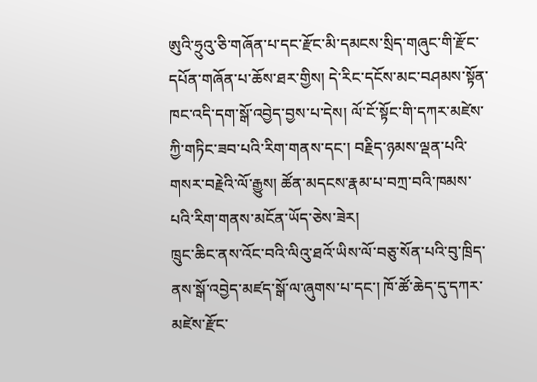ཨུའི་ཧྲུའུ་ཅི་གཞོན་པ་དང་རྫོང་མི་དམངས་སྲིད་གཞུང་གི་རྫོང་དཔོན་གཞོན་པ་ཆོས་ཐར་གྱིས། དེ་རིང་དངོས་མང་བཤམས་སྟོན་ཁང་འདི་དག་སྒོ་འབྱེད་བྱས་པ་དེས། ལོ་ངོ་སྟོང་གི་དཀར་མཛེས་ཀྱི་གཏིང་ཟབ་པའི་རིག་གནས་དང་། བརྗིད་ཉམས་ལྡན་པའི་གསར་བརྗེའི་ལོ་རྒྱུས། ཚོན་མདངས་རྣམ་པ་བཀྲ་བའི་ཁམས་པའི་རིག་གནས་མངོན་ཡོད་ཅེས་ཟེར།
ཁྲུང་ཆིང་ནས་འོང་བའི་ལིའུ་ཐའོ་ཡིས་ལོ་བཅུ་སོན་པའི་བུ་ཁྲིད་ནས་སྒོ་འབྱེད་མཛད་སྒོ་ལ་ཞུགས་པ་དང་། ཁོ་ཚོ་ཆེད་དུ་དཀར་མཛེས་རྫོང་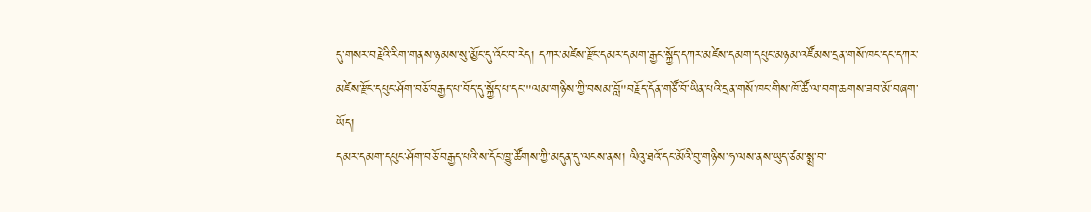དུ་གསར་བརྗེའི་རིག་གནས་ཉམས་སུ་མྱོང་དུ་འོང་བ་རེད། དཀར་མཛེས་རྫོང་དམར་དམག་རྒྱང་སྐྱོད་དཀར་མཛེས་དམག་དཔུང་མཉམ་འཛོམས་དྲན་གསོ་ཁང་དང་དཀར་མཛེས་རྫོང་དཔུང་ཤོག་བཅོ་བརྒྱད་པ་བོད་དུ་སྐྱོད་པ་དང་"ལམ་གཉིས་ཀྱི་བསམ་བློ"བརྗོད་དོན་གཙོ་བོ་ཡིན་པའི་དྲན་གསོ་ཁང་གིས་ཁོ་ཚོ་ལ་བག་ཆགས་ཟབ་མོ་བཞག་ཡོད།
དམར་དམག་དཔུང་ཤོག་བཅོ་བརྒྱད་པའི་ས་དོང་ཁྱུ་ཚོགས་ཀྱི་མདུན་དུ་ལངས་ནས། ལིའུ་ཐའོ་དང་མོའི་བུ་གཉིས་ཧ་ལས་ནས་ཡུད་ཙམ་སྨྲ་བ་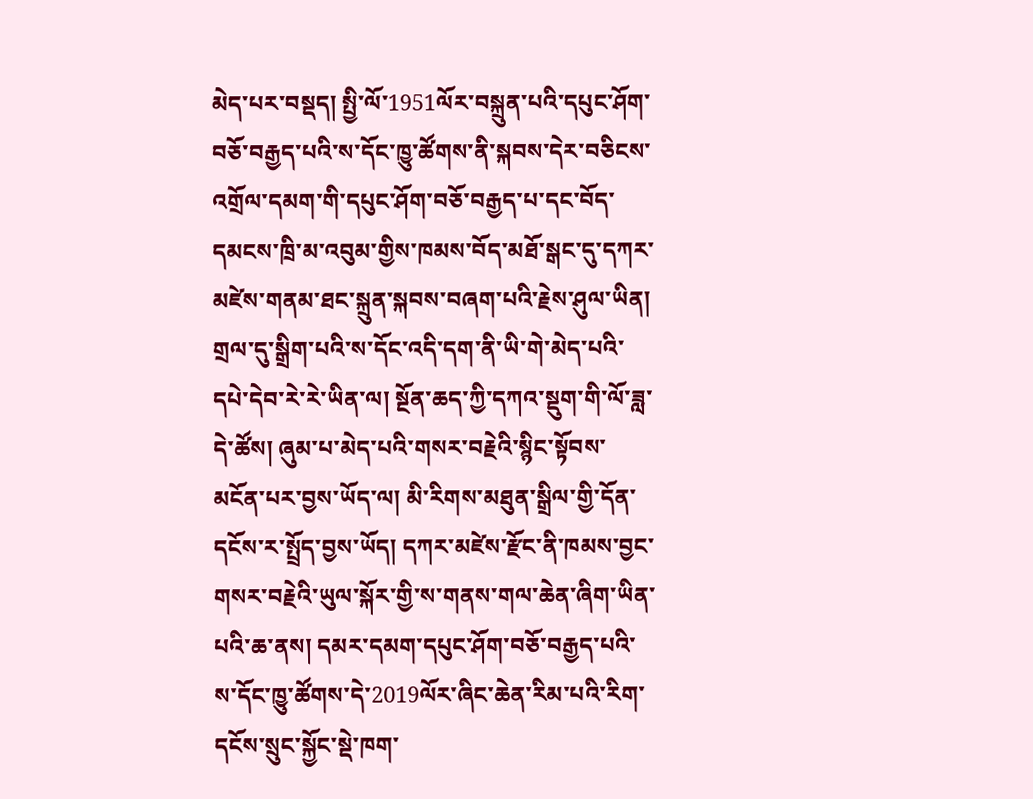མེད་པར་བསྡད། སྤྱི་ལོ་1951ལོར་བསྐྲུན་པའི་དཔུང་ཤོག་བཅོ་བརྒྱད་པའི་ས་དོང་ཁྱུ་ཚོགས་ནི་སྐབས་དེར་བཅིངས་འགྲོལ་དམག་གི་དཔུང་ཤོག་བཅོ་བརྒྱད་པ་དང་བོད་དམངས་ཁྲི་མ་འབུམ་གྱིས་ཁམས་བོད་མཐོ་སྒང་དུ་དཀར་མཛེས་གནམ་ཐང་སྐྲུན་སྐབས་བཞག་པའི་རྗེས་ཤུལ་ཡིན། གྲལ་དུ་སྒྲིག་པའི་ས་དོང་འདི་དག་ནི་ཡི་གེ་མེད་པའི་དཔེ་དེབ་རེ་རེ་ཡིན་ལ། སྔོན་ཆད་ཀྱི་དཀའ་སྡུག་གི་ལོ་ཟླ་དེ་ཚོས། ཞུམ་པ་མེད་པའི་གསར་བརྗེའི་སྙིང་སྟོབས་མངོན་པར་བྱས་ཡོད་ལ། མི་རིགས་མཐུན་སྒྲིལ་གྱི་དོན་དངོས་ར་སྤྲོད་བྱས་ཡོད། དཀར་མཛེས་རྫོང་ནི་ཁམས་བྱང་གསར་བརྗེའི་ཡུལ་སྐོར་གྱི་ས་གནས་གལ་ཆེན་ཞིག་ཡིན་པའི་ཆ་ནས། དམར་དམག་དཔུང་ཤོག་བཅོ་བརྒྱད་པའི་ས་དོང་ཁྱུ་ཚོགས་དེ་2019ལོར་ཞིང་ཆེན་རིམ་པའི་རིག་དངོས་སྲུང་སྐྱོང་སྡེ་ཁག་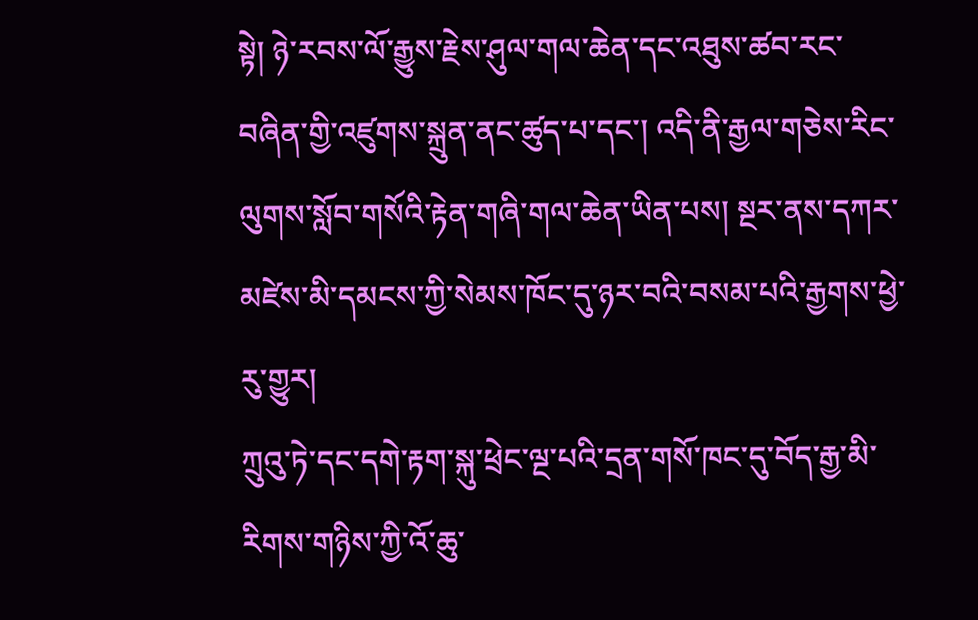སྟེ། ཉེ་རབས་ལོ་རྒྱུས་རྗེས་ཤུལ་གལ་ཆེན་དང་འཐུས་ཚབ་རང་བཞིན་གྱི་འཛུགས་སྐྲུན་ནང་ཚུད་པ་དང་། འདི་ནི་རྒྱལ་གཅེས་རིང་ལུགས་སློབ་གསོའི་རྟེན་གཞི་གལ་ཆེན་ཡིན་པས། སྔར་ནས་དཀར་མཛེས་མི་དམངས་ཀྱི་སེམས་ཁོང་དུ་ཉར་བའི་བསམ་པའི་རྒྱགས་ཕྱེ་རུ་གྱུར།
ཀྲུའུ་ཏེ་དང་དགེ་རྟག་སྐུ་ཕྲེང་ལྔ་པའི་དྲན་གསོ་ཁང་དུ་བོད་རྒྱ་མི་རིགས་གཉིས་ཀྱི་འོ་ཆུ་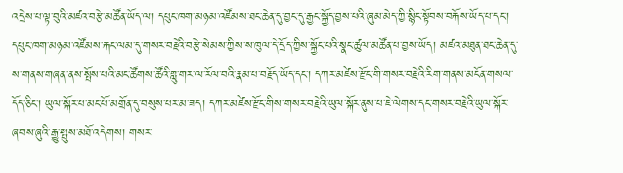འདྲེས་པ་ལྟ་བུའི་མཛའ་བརྩེ་མཚོན་ཡོད་ལ། དཔུང་ཁག་མཉམ་འཛོམས་ཐང་ཆེན་དུ་བྱང་དུ་རྒྱང་སྐྱོད་བྱས་པའི་ཞུམ་མེད་ཀྱི་སྙིང་སྟོབས་བརྐོས་ཡོད་པ་དང་། དཔུང་ཁག་མཉམ་འཛོམས་རྐང་ལམ་དུ་གསར་བརྗེའི་བརྩེ་སེམས་ཀྱིས་ས་ཁུལ་དེ་དྲོད་ཀྱིས་སྐྱོང་པའི་སྣང་ཚུལ་མཚོན་པ་བྱས་ཡོད། མཛའ་མཐུན་ཐང་ཆེན་དུ་ས་གནས་གཞན་ནས་སྤོས་པའི་མང་ཚོགས་ཚོའི་གླུ་གར་ལ་རོལ་བའི་རྣམ་པ་བརྗོད་ཡོད་དང་། དཀར་མཛེས་རྫོང་གི་གསར་བརྗེའི་རིག་གནས་མངོན་གསལ་དོད་ཅིང་། ཡུལ་སྐོར་པ་མང་པོ་མགྲོན་དུ་བསུས་པར་མ་ཟད། དཀར་མཛེས་རྫོང་གིས་གསར་བརྗེའི་ཡུལ་སྐོར་ནུས་པ་ཇེ་ལེགས་དང་གསར་བརྗེའི་ཡུལ་སྐོར་ཞབས་ཞུའི་རྒྱུ་སྤུས་མཐོ་འདེགས། གསར་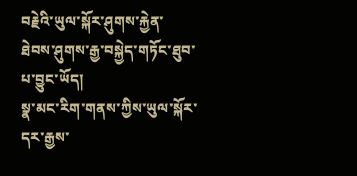བརྗེའི་ཡུལ་སྐོར་ཤུགས་རྐྱེན་ཐེབས་ཤུགས་རྒྱ་བསྐྱེད་གཏོང་ཐུབ་པ་བྱུང་ཡོད།
སྣ་མང་རིག་གནས་ཀྱིས་ཡུལ་སྐོར་དར་རྒྱས་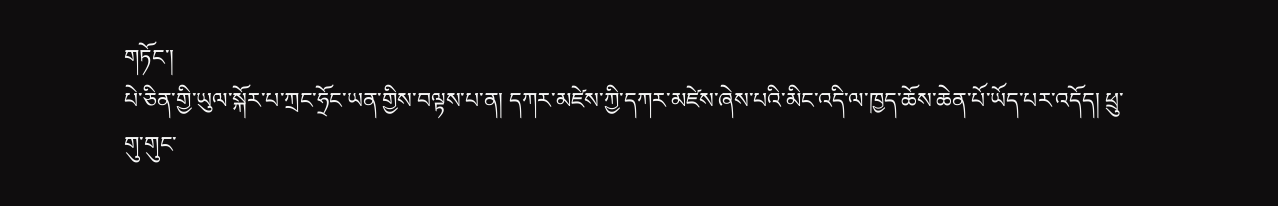གཏོང་།
པེ་ཅིན་གྱི་ཡུལ་སྐོར་པ་ཀྲང་ཧྲོང་ཡན་གྱིས་བལྟས་པ་ན། དཀར་མཛེས་ཀྱི་དཀར་མཛེས་ཞེས་པའི་མིང་འདི་ལ་ཁྱད་ཆོས་ཆེན་པོ་ཡོད་པར་འདོད། ཕྲུ་གུ་གུང་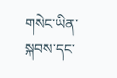གསེང་ཡིན་སྐབས་དང་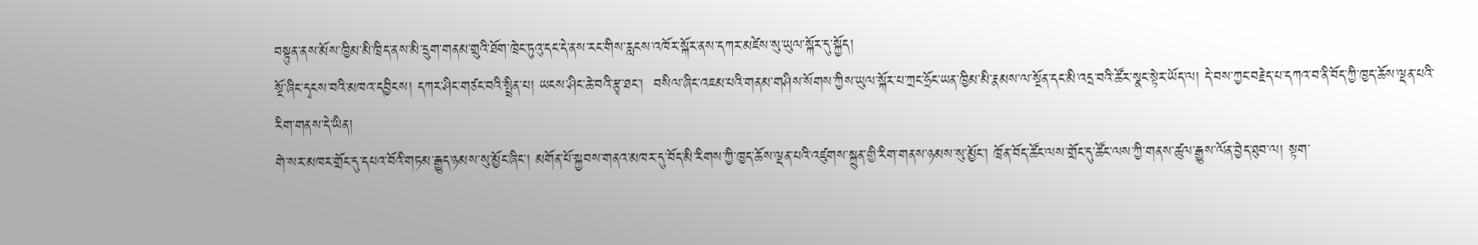བསྟུན་ནས་མོས་ཁྱིམ་མི་ཁྲིད་ནས་མི་དྲུག་གནམ་གྲུའི་ཐོག་ཁྲེང་ཏུའུ་དང་དེ་ནས་རང་གིས་རླངས་འཁོར་སྐོར་ནས་དཀར་མཛེས་སུ་ཡུལ་སྐོར་དུ་སྐྱོད།
སྔོ་ཞིང་དྭངས་བའི་མཁའ་དབྱིངས། དཀར་ཤིང་གཙང་བའི་སྤྲིན་པ། ཡངས་ཤིང་ཆེ་བའི་རྩྭ་ཐང་།  བསིལ་ཞིང་འཇམ་པའི་གནམ་གཤིས་སོགས་ཀྱིས་ཡུལ་སྐོར་པ་ཀྲང་ཧྲོང་ཡན་ཁྱིམ་མི་རྣམས་ལ་སྔོན་དང་མི་འདྲ་བའི་ཚོར་སྣང་སྟེར་ཡོད་ལ། དེ་བས་ཀྱང་བརྗེད་པ་དཀའ་བ་ནི་བོད་ཀྱི་ཁྱད་ཆོས་ལྡན་པའི་རིག་གནས་དེ་ཡིན།
གེ་སར་མཁར་གྲོང་དུ་དཔའ་བོའི་གཏམ་རྒྱུད་ཉམས་སུ་མྱོང་ཞིང་། མགོན་པོ་སྐྱབས་གནའ་མཁར་དུ་བོད་མི་རིགས་ཀྱི་ཁྱད་ཆོས་ལྡན་པའི་འཛུགས་སྐྲུན་གྱི་རིག་གནས་ཉམས་སུ་མྱོང་། ཁྲོན་བོད་ཚོང་ལས་གྲོང་དུ་ཚོང་ལས་ཀྱི་གནས་ཚུལ་རྒྱུས་ལོན་བྱེད་ཐུབ་ལ། སྟག་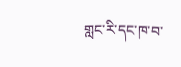གླང་རི་དང་ཁ་བ་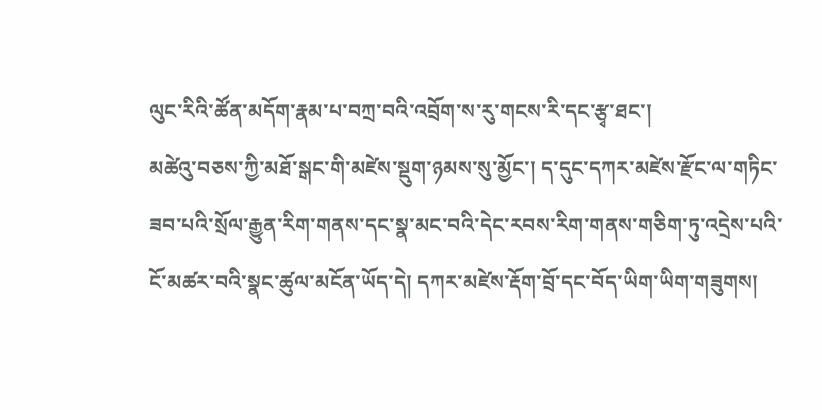ལུང་རིའི་ཚོན་མདོག་རྣམ་པ་བཀྲ་བའི་འབྲོག་ས་རུ་གངས་རི་དང་རྩྭ་ཐང་།
མཚེའུ་བཅས་ཀྱི་མཐོ་སྒང་གི་མཛེས་སྡུག་ཉམས་སུ་མྱོང་། ད་དུང་དཀར་མཛེས་རྫོང་ལ་གཏིང་ཟབ་པའི་སྲོལ་རྒྱུན་རིག་གནས་དང་སྣ་མང་བའི་དེང་རབས་རིག་གནས་གཅིག་ཏུ་འདྲེས་པའི་ངོ་མཚར་བའི་སྣང་ཚུལ་མངོན་ཡོད་དེ། དཀར་མཛེས་རྡོག་བྲོ་དང་བོད་ཡིག་ཡིག་གཟུགས།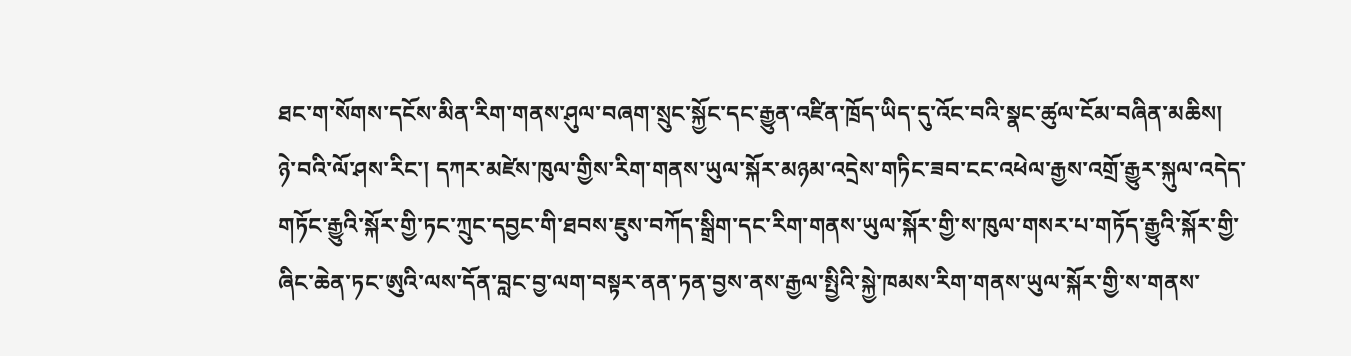ཐང་ག་སོགས་དངོས་མིན་རིག་གནས་ཤུལ་བཞག་སྲུང་སྐྱོང་དང་རྒྱུན་འཛིན་ཁྲོད་ཡིད་དུ་འོང་བའི་སྣང་ཚུལ་ངོམ་བཞིན་མཆིས།
ཉེ་བའི་ལོ་ཤས་རིང་། དཀར་མཛེས་ཁུལ་གྱིས་རིག་གནས་ཡུལ་སྐོར་མཉམ་འདྲེས་གཏིང་ཟབ་ངང་འཕེལ་རྒྱས་འགྲོ་རྒྱུར་སྐུལ་འདེད་གཏོང་རྒྱུའི་སྐོར་གྱི་ཏང་ཀྲུང་དབྱང་གི་ཐབས་ཇུས་བཀོད་སྒྲིག་དང་རིག་གནས་ཡུལ་སྐོར་གྱི་ས་ཁུལ་གསར་པ་གཏོད་རྒྱུའི་སྐོར་གྱི་ཞིང་ཆེན་ཏང་ཨུའི་ལས་དོན་བླང་བྱ་ལག་བསྟར་ནན་ཏན་བྱས་ནས་རྒྱལ་སྤྱིའི་སྐྱེ་ཁམས་རིག་གནས་ཡུལ་སྐོར་གྱི་ས་གནས་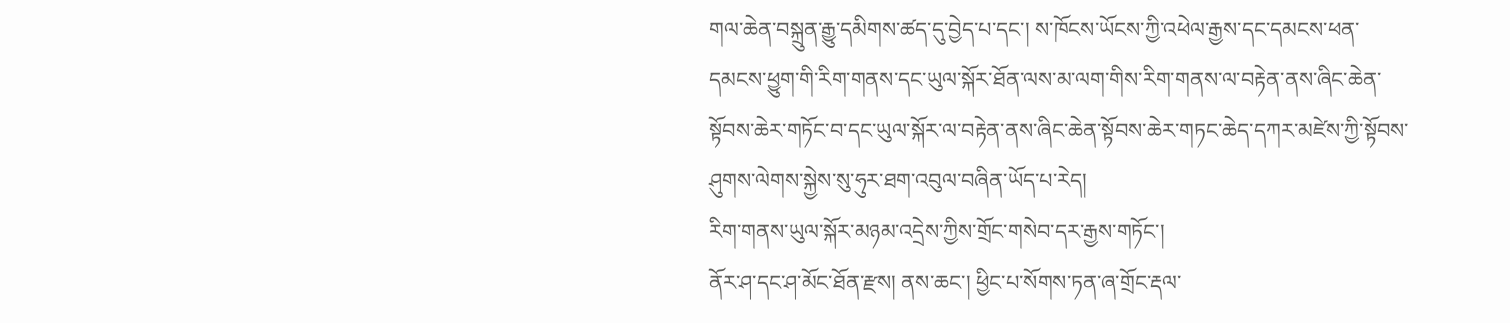གལ་ཆེན་བསྐྲུན་རྒྱུ་དམིགས་ཚད་དུ་བྱེད་པ་དང་། ས་ཁོངས་ཡོངས་ཀྱི་འཕེལ་རྒྱས་དང་དམངས་ཕན་དམངས་ཕྱུག་གི་རིག་གནས་དང་ཡུལ་སྐོར་ཐོན་ལས་མ་ལག་གིས་རིག་གནས་ལ་བརྟེན་ནས་ཞིང་ཆེན་སྟོབས་ཆེར་གཏོང་བ་དང་ཡུལ་སྐོར་ལ་བརྟེན་ནས་ཞིང་ཆེན་སྟོབས་ཆེར་གཏང་ཆེད་དཀར་མཛེས་ཀྱི་སྟོབས་ཤུགས་ལེགས་སྐྱེས་སུ་ཧུར་ཐག་འབུལ་བཞིན་ཡོད་པ་རེད།
རིག་གནས་ཡུལ་སྐོར་མཉམ་འདྲེས་ཀྱིས་གྲོང་གསེབ་དར་རྒྱས་གཏོང་།
ནོར་ཤ་དང་ཤ་མོང་ཐོན་རྫས། ནས་ཆང་། ཕྱིང་པ་སོགས་ཏན་ཞ་གྲོང་རྡལ་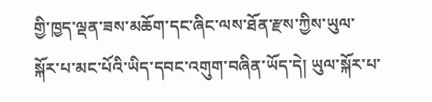གྱི་ཁྱད་ལྡན་ཟས་མཆོག་དང་ཞིང་ལས་ཐོན་རྫས་ཀྱིས་ཡུལ་སྐོར་པ་མང་པོའི་ཡིད་དབང་འགུག་བཞིན་ཡོད་དེ། ཡུལ་སྐོར་པ་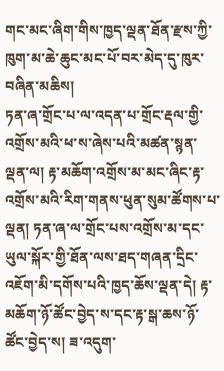གང་མང་ཞིག་གིས་ཁྱད་ལྡན་ཐོན་རྫས་ཀྱི་ཁུག་མ་ཆེ་ཆུང་མང་པོ་བར་མེད་དུ་ཁུར་བཞིན་མཆིས།
ཏན་ཞ་གྲོང་པ་ལ་འདན་པ་གྲོང་རྡལ་གྱི་འགྲོས་མའི་ཕ་ས་ཞེས་པའི་མཚན་སྙན་ལྡན་ལ། རྟ་མཆོག་འགྲོས་མ་མང་ཞིང་རྟ་འགྲོས་མའི་རིག་གནས་ཕུན་སུམ་ཚོགས་པ་ལྡན། ཏན་ཞ་ལ་གྲོང་པས་འགྲོས་མ་དང་ཡུལ་སྐོར་གྱི་ཐོན་ལས་ཐད་གཞན་དྲིང་འཇོག་མི་དགོས་པའི་ཁྱད་ཆོས་ལྡན་དེ། རྟ་མཆོག་ཉོ་ཚོང་བྱེད་ས་དང་རྟ་སྒ་ཆས་ཉོ་ཚོང་བྱེད་ས། ཟ་འདུག་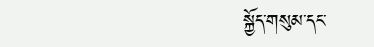སྐྱོད་གསུམ་དང་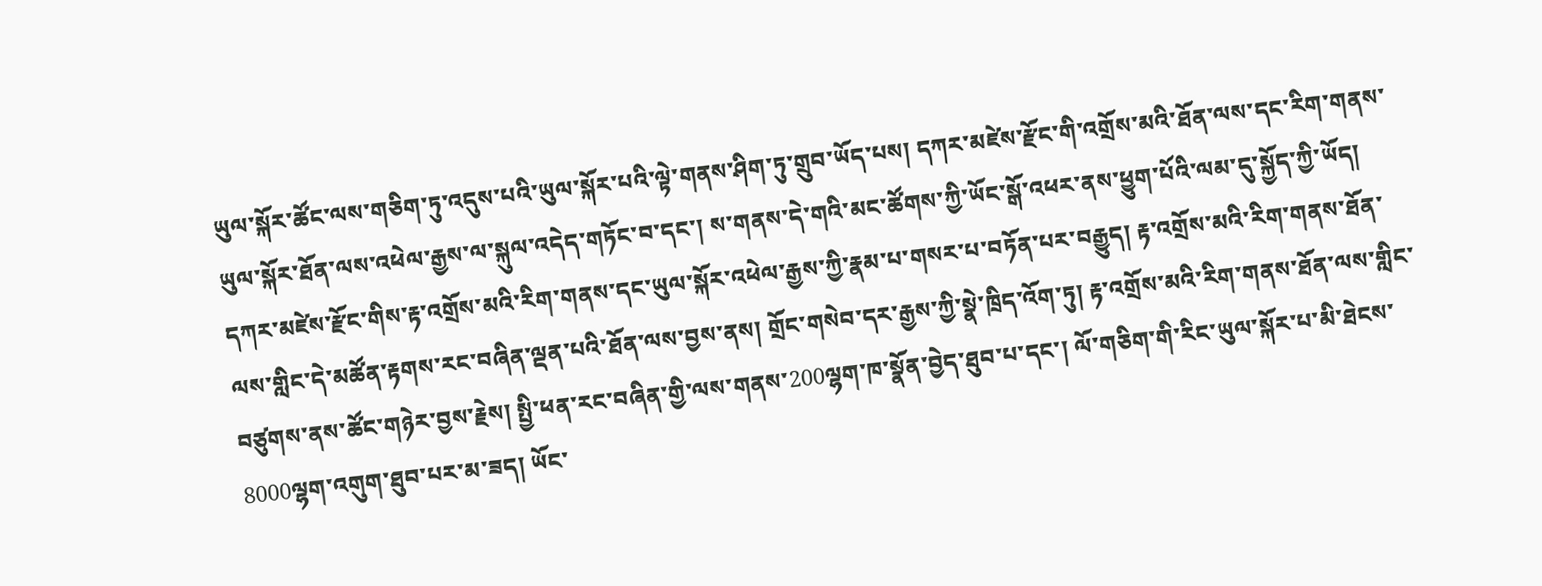ཡུལ་སྐོར་ཚོང་ལས་གཅིག་ཏུ་འདུས་པའི་ཡུལ་སྐོར་པའི་ལྟེ་གནས་ཤིག་ཏུ་གྲུབ་ཡོད་པས། དཀར་མཛེས་རྫོང་གི་འགྲོས་མའི་ཐོན་ལས་དང་རིག་གནས་ཡུལ་སྐོར་ཐོན་ལས་འཕེལ་རྒྱས་ལ་སྐུལ་འདེད་གཏོང་བ་དང་། ས་གནས་དེ་གའི་མང་ཚོགས་ཀྱི་ཡོང་སྒོ་འཕར་ནས་ཕྱུག་པོའི་ལམ་དུ་སྐྱོད་ཀྱི་ཡོད།
དཀར་མཛེས་རྫོང་གིས་རྟ་འགྲོས་མའི་རིག་གནས་དང་ཡུལ་སྐོར་འཕེལ་རྒྱས་ཀྱི་རྣམ་པ་གསར་པ་བཏོན་པར་བརྒྱུད། རྟ་འགྲོས་མའི་རིག་གནས་ཐོན་ལས་གླིང་དེ་མཚོན་རྟགས་རང་བཞིན་ལྡན་པའི་ཐོན་ལས་བྱས་ནས། གྲོང་གསེབ་དར་རྒྱས་ཀྱི་སྣེ་ཁྲིད་འོག་ཏུ། རྟ་འགྲོས་མའི་རིག་གནས་ཐོན་ལས་གླིང་བཙུགས་ནས་ཚོང་གཉེར་བྱས་རྗེས། སྤྱི་ཕན་རང་བཞིན་གྱི་ལས་གནས་200ལྷག་ཁ་སྣོན་བྱེད་ཐུབ་པ་དང་། ལོ་གཅིག་གི་རིང་ཡུལ་སྐོར་པ་མི་ཐེངས་8000ལྷག་འགུག་ཐུབ་པར་མ་ཟད། ཡོང་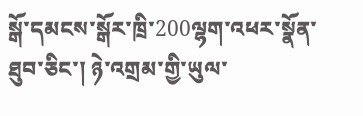སྒོ་དམངས་སྒོར་ཁྲི་200ལྷག་འཕར་སྣོན་ཐུབ་ཅིང་། ཉེ་འགྲམ་གྱི་ཡུལ་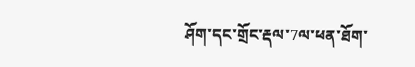ཤོག་དང་གྲོང་རྡལ་7ལ་ཕན་ཐོག་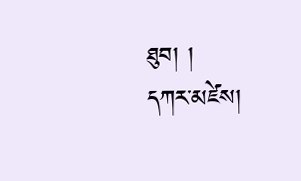ཐུབ། །
དཀར་མཛེས།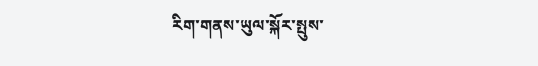རིག་གནས་ཡུལ་སྐོར་སྤུས་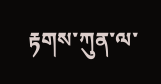རྟགས་ཀུན་ལ་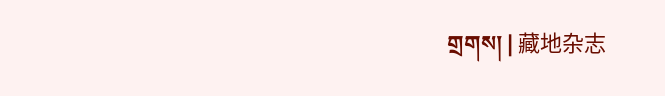གྲགས། | 藏地杂志